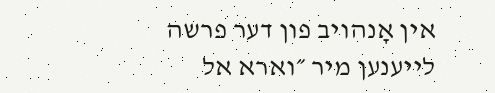אין אָנהויב פון דער פרשה לייענען מיר ״וארא אל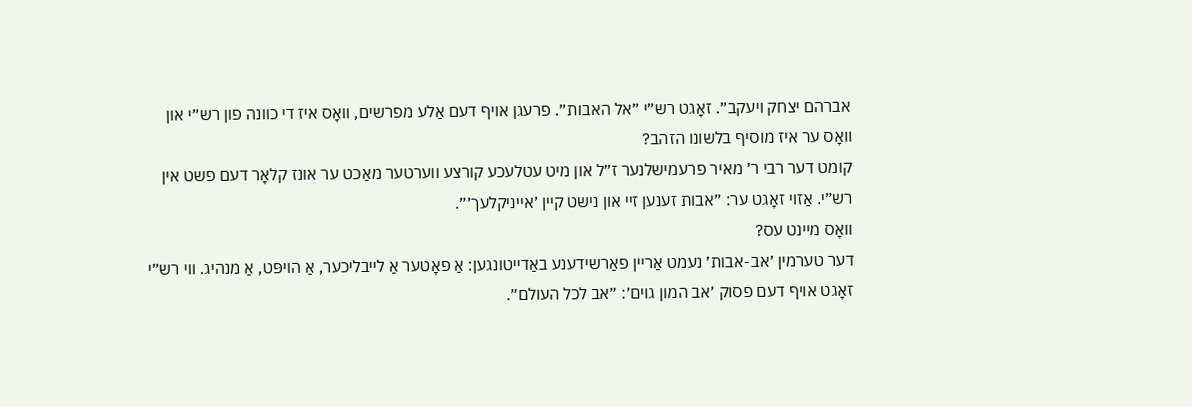אברהם יצחק ויעקב״. זאָגט רש״י ״אל האבות״. פרעגן אויף דעם אַלע מפרשים, וואָס איז די כוונה פון רש״י און וואָס ער איז מוסיף בלשונו הזהב?
קומט דער רבי ר׳ מאיר פרעמישלנער ז״ל און מיט עטלעכע קורצע ווערטער מאַכט ער אונז קלאָר דעם פשט אין רש״י. אַזוי זאָגט ער: ״אבות זענען זיי און נישט קיין ׳אייניקלעך׳״.
וואָס מיינט עס?
דער טערמין ׳אב-אבות׳ נעמט אַריין פאַרשידענע באַדייטונגען: אַ פאָטער אַ לייבליכער, אַ הויפּט, אַ מנהיג. ווי רש״י זאָגט אויף דעם פסוק ׳אב המון גוים׳: ״אב לכל העולם״.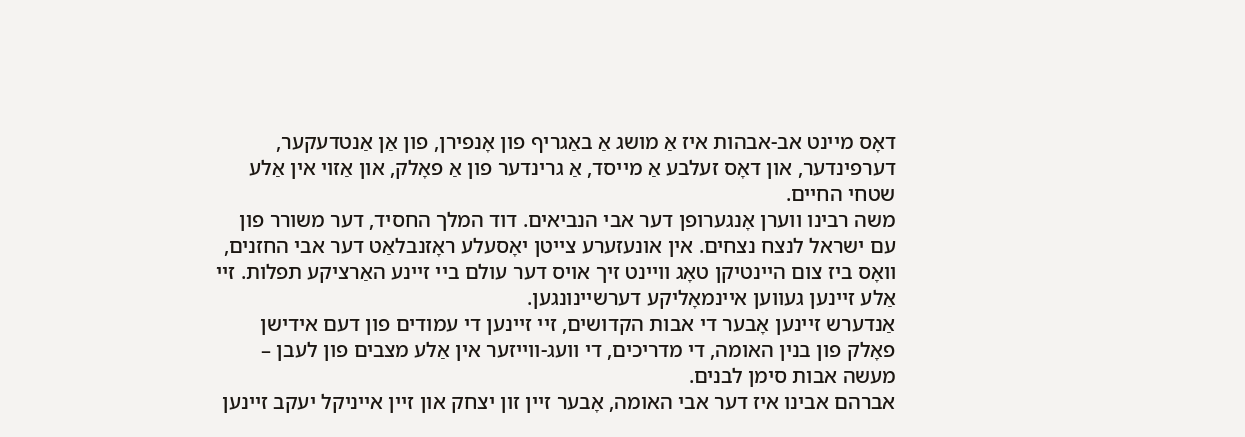דאָס מיינט אב-אבהות איז אַ מושג אַ באַגריף פון אָנפירן, פון אַן אַנטדעקער, דערפינדער, און דאָס זעלבע אַ מייסד, אַ גרינדער פון אַ פאָלק, און אַזוי אין אַלע שטחי החיים.
משה רבינו ווערן אָנגערופן דער אבי הנביאים. דוד המלך החסיד, דער משורר פון עם ישראל לנצח נצחים. אין אונעזערע צייטן יאָסעלע ראָזנבלאַט דער אבי החזנים, וואָס ביז צום היינטיקן טאָג וויינט זיך אויס דער עולם ביי זיינע האַרציקע תפלות. זיי אַלע זיינען געווען איינמאָליקע דערשיינונגען.
אַנדערש זיינען אָבער די אבות הקדושים, זיי זיינען די עמודים פון דעם אידישן פאָלק פון בנין האומה, די מדריכים, די וועג-ווייזער אין אַלע מצבים פון לעבן – מעשה אבות סימן לבנים.
אברהם אבינו איז דער אבי האומה, אָבער זיין זון יצחק און זיין אייניקל יעקב זיינען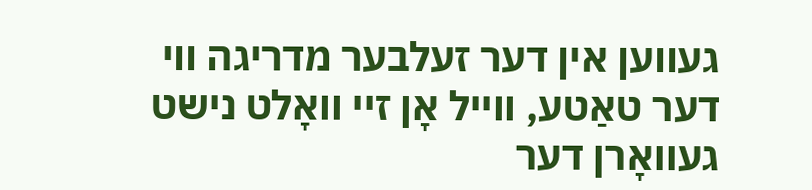געווען אין דער זעלבער מדריגה ווי דער טאַטע, ווייל אָן זיי וואָלט נישט געוואָרן דער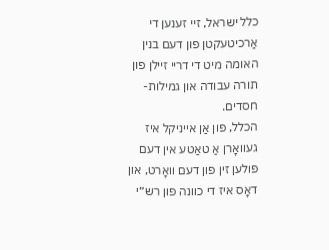כלל ישראל, זיי זענען די אַרכיטעקטן פון דעם בנין האומה מיט די דריי זיילן פון תורה עבודה און גמילות-חסדים.
הכלל, פון אַן אייניקל איז געוואָרן אַ טאַטע אין דעם פולען זין פון דעם וואָרט, און דאָס איז די כוונה פון רש״י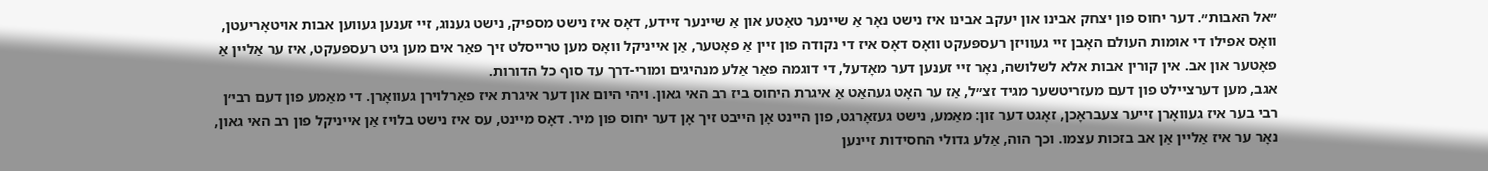״אל האבות״. דער יחוס פון יצחק אבינו און יעקב אבינו איז נישט נאָר אַ שיינער טאַטע און אַ שיינער זיידע, דאָס איז נישט מספיק, נישט גענוג, זיי זענען געווען אבות אויטאָריעטן, וואָס אפילו די אומות העולם האָבן זיי געוויזן רעספּעקט וואָס דאָס איז די נקודה פון זיין אַ פאָטער, אַן אייניקל וואָס מען טרייסלט זיך פאַר אים מען גיט רעספּעקט, איז ער אַליין אַ פאָטער און אב. אין קורין אבות אלא לשלושה, נאָר זיי זענען דער מאָדעל, די דוגמה פאַר אַלע מנהיגים ומורי-דרך עד סוף כל הדורות.
אגב, מען דערציילט פון דעם מעזריטשער מגיד זצ״ל, אַז ער האָט געהאַט אַ איגרת היחוס ביז רב האי גאון. ויהי היום און דער איגרת איז פאַרלוירן געוואָרן. די מאַמע פון דעם רבי׳ן רבי בער איז געוואָרן זייער צעבראָכן, זאָגט דער זון: מאַמע, נישט געזאָרגט, פון היינט אָן הייבט זיך אָן דער יחוס פון מיר. דאָס מיינט, עס איז נישט בלויז אַן אייניקל פון רב האי גאון, נאָר ער איז אַליין אַן אב בזכות עצמו. וכך הוה, אַלע גדולי החסידות זיינען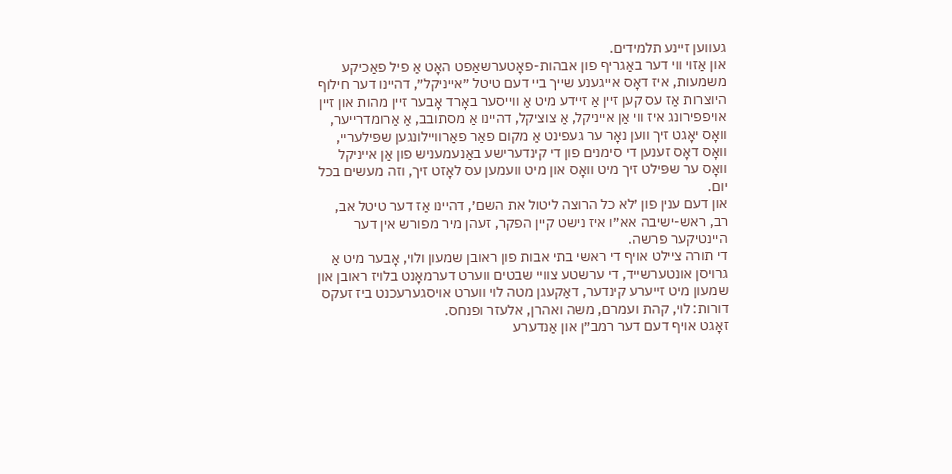געווען זיינע תלמידים.
און אַזוי ווי דער באַגריף פון אבהות-פאָטערשאַפט האָט אַ פיל פאַכיקע משמעות, איז דאָס אייגענע שייך ביי דעם טיטל ״אייניקל״, דהיינו דער חילוף היוצרות אַז עס קען זיין אַ זיידע מיט אַ ווייסער באָרד אָבער זיין מהות און זיין אויפפירונג איז ווי אַן אייניקל, אַ צוציקל, דהיינו אַ מסתובב, אַ אַרומדרייער, וואָס יאָגט זיך ווען נאָר ער געפינט אַ מקום פאַר פאַרוויילונגען שפּילעריי, וואָס דאָס זענען די סימנים פון די קינדערישע באַנעמעניש פון אַן אייניקל וואָס ער שפּילט זיך מיט וואָס און מיט וועמען עס לאָזט זיך, וזה מעשים בכל יום.
און דעם ענין פון ׳לא כל הרוצה ליטול את השם׳, דהיינו אַז דער טיטל אב, רב, ראש-ישיבה אא״ו איז נישט קיין הפקר, זעהן מיר מפורש אין דער היינטיקער פרשה.
די תורה ציילט אויף די ראשי בתי אבות פון ראובן שמעון ולוי, אָבער מיט אַ גרויסן אונטערשייד, די ערשטע צוויי שבטים ווערט דערמאָנט בלויז ראובן און שמעון מיט זייערע קינדער, דאַקעגן מטה לוי ווערט אויסגערעכנט ביז זעקס דורות: לוי, קהת ועמרם, משה ואהרן, אלעזר ופנחס.
זאָגט אויף דעם דער רמב״ן און אַנדערע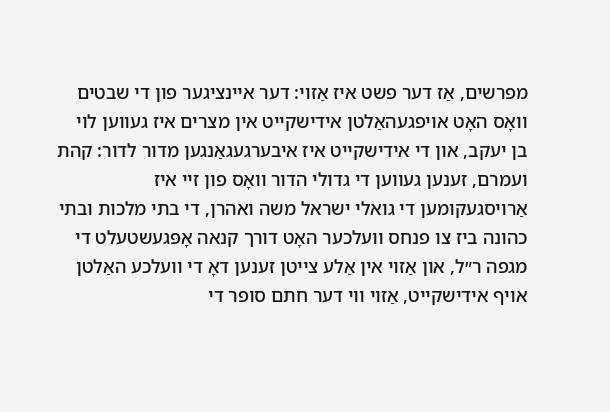מפרשים, אַז דער פשט איז אַזוי: דער איינציגער פון די שבטים וואָס האָט אויפגעהאַלטן אידישקייט אין מצרים איז געווען לוי בן יעקב, און די אידישקייט איז איבערגעגאַנגען מדור לדור: קהת ועמרם, זענען געווען די גדולי הדור וואָס פון זיי איז אַרויסגעקומען די גואלי ישראל משה ואהרן, די בתי מלכות ובתי כהונה ביז צו פנחס וועלכער האָט דורך קנאה אָפּגעשטעלט די מגפה ר״ל, און אַזוי אין אַלע צייטן זענען דאָ די וועלכע האַלטן אויף אידישקייט, אַזוי ווי דער חתם סופר די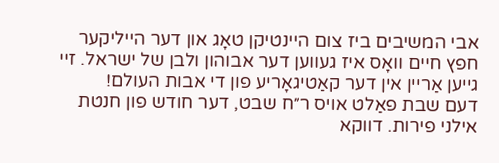אבי המשיבים ביז צום היינטיקן טאָג און דער הייליקער חפץ חיים וואָס איז געווען דער אבוהון ולבן של ישראל. זיי גייען אַריין אין דער קאַטיגאָריע פון די אבות העולם!
דעם שבת פאַלט אויס ר״ח שבט, דער חודש פון חנטת אילני פירות. דווקא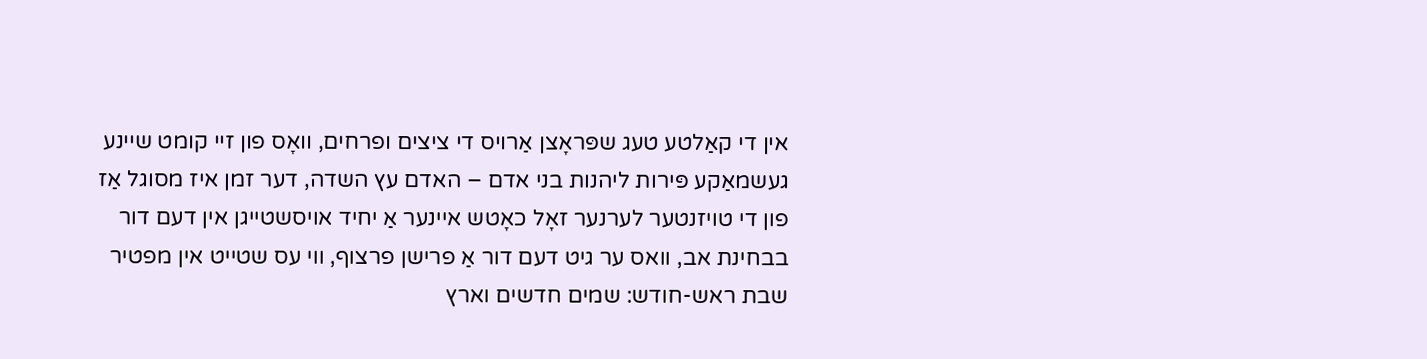אין די קאַלטע טעג שפּראָצן אַרויס די ציצים ופרחים, וואָס פון זיי קומט שיינע געשמאַקע פּירות ליהנות בני אדם – האדם עץ השדה, דער זמן איז מסוגל אַז פון די טויזנטער לערנער זאָל כאָטש איינער אַ יחיד אויסשטייגן אין דעם דור בבחינת אב, וואס ער גיט דעם דור אַ פרישן פרצוף, ווי עס שטייט אין מפטיר שבת ראש-חודש: שמים חדשים וארץ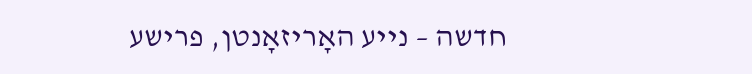חדשה – נייע האָריזאָנטן, פרישע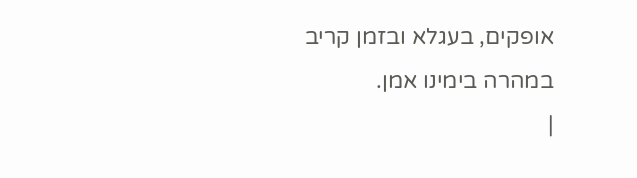אופקים, בעגלא ובזמן קריב במהרה בימינו אמן.
|